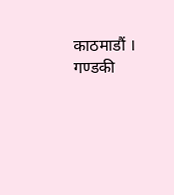काठमाडौं । गण्डकी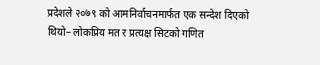प्रदेशले २०७९ को आमनिर्वाचनमार्फत एक सन्देश दिएको थियो– लोकप्रिय मत र प्रत्यक्ष सिटको गणित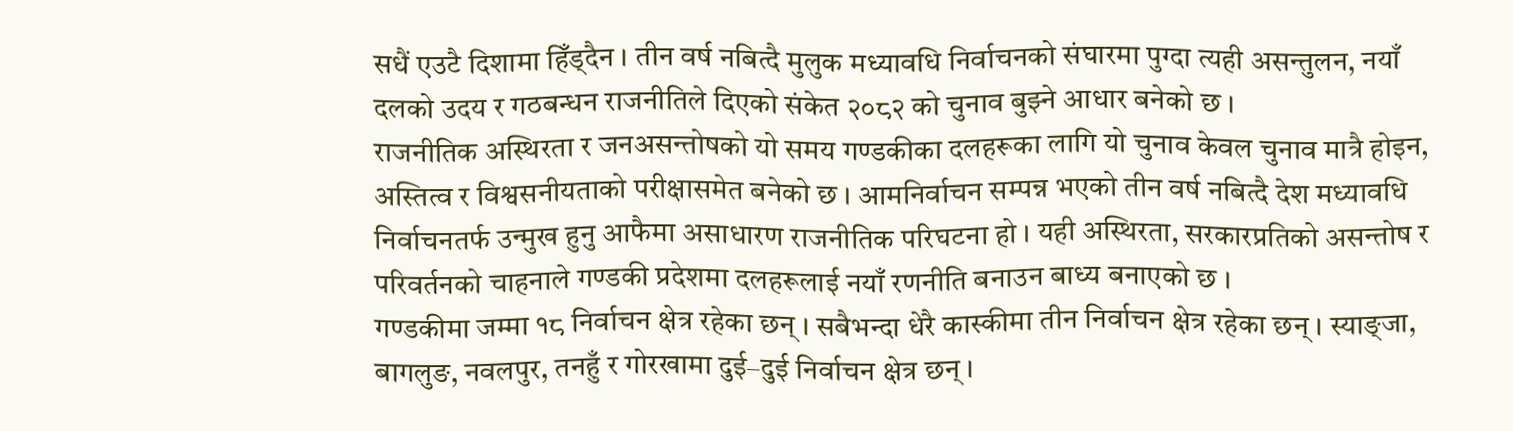सधैं एउटै दिशामा हिँड्दैन । तीन वर्ष नबित्दै मुलुक मध्यावधि निर्वाचनको संघारमा पुग्दा त्यही असन्तुलन, नयाँ दलको उदय र गठबन्धन राजनीतिले दिएको संकेत २०८२ को चुनाव बुझ्ने आधार बनेको छ ।
राजनीतिक अस्थिरता र जनअसन्तोषको यो समय गण्डकीका दलहरूका लागि यो चुनाव केवल चुनाव मात्रै होइन, अस्तित्व र विश्वसनीयताको परीक्षासमेत बनेको छ । आमनिर्वाचन सम्पन्न भएको तीन वर्ष नबित्दै देश मध्यावधि निर्वाचनतर्फ उन्मुख हुनु आफैमा असाधारण राजनीतिक परिघटना हो । यही अस्थिरता, सरकारप्रतिको असन्तोष र परिवर्तनको चाहनाले गण्डकी प्रदेशमा दलहरूलाई नयाँ रणनीति बनाउन बाध्य बनाएको छ ।
गण्डकीमा जम्मा १८ निर्वाचन क्षेत्र रहेका छन् । सबैभन्दा धेरै कास्कीमा तीन निर्वाचन क्षेत्र रहेका छन् । स्याङ्जा, बागलुङ, नवलपुर, तनहुँ र गोरखामा दुई–दुई निर्वाचन क्षेत्र छन् ।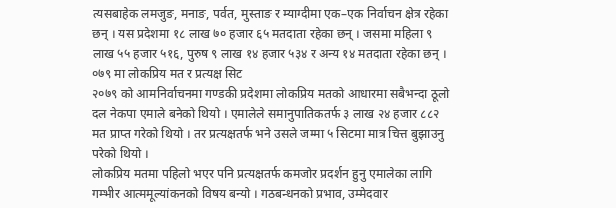त्यसबाहेक लमजुङ, मनाङ, पर्वत, मुस्ताङ र म्याग्दीमा एक–एक निर्वाचन क्षेत्र रहेका छन् । यस प्रदेशमा १८ लाख ७० हजार ६५ मतदाता रहेका छन् । जसमा महिला ९ लाख ५५ हजार ५१६, पुरुष ९ लाख १४ हजार ५३४ र अन्य १४ मतदाता रहेका छन् ।
०७९ मा लोकप्रिय मत र प्रत्यक्ष सिट
२०७९ को आमनिर्वाचनमा गण्डकी प्रदेशमा लोकप्रिय मतको आधारमा सबैभन्दा ठूलो दल नेकपा एमाले बनेको थियो । एमालेले समानुपातिकतर्फ ३ लाख २४ हजार ८८२ मत प्राप्त गरेको थियो । तर प्रत्यक्षतर्फ भने उसले जम्मा ५ सिटमा मात्र चित्त बुझाउनु परेको थियो ।
लोकप्रिय मतमा पहिलो भएर पनि प्रत्यक्षतर्फ कमजोर प्रदर्शन हुनु एमालेका लागि गम्भीर आत्ममूल्यांकनको विषय बन्यो । गठबन्धनको प्रभाव, उम्मेदवार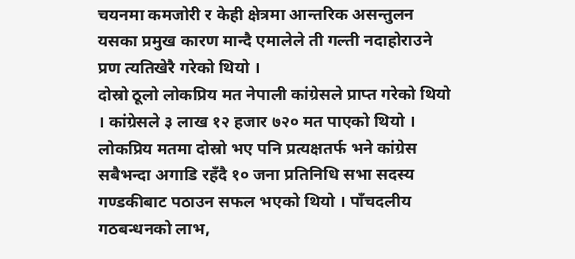चयनमा कमजोरी र केही क्षेत्रमा आन्तरिक असन्तुलन यसका प्रमुख कारण मान्दै एमालेले ती गल्ती नदाहोराउने प्रण त्यतिखेरै गरेको थियो ।
दोस्रो ठूलो लोकप्रिय मत नेपाली कांग्रेसले प्राप्त गरेको थियो । कांग्रेसले ३ लाख १२ हजार ७२० मत पाएको थियो । लोकप्रिय मतमा दोस्रो भए पनि प्रत्यक्षतर्फ भने कांग्रेस सबैभन्दा अगाडि रहँदै १० जना प्रतिनिधि सभा सदस्य गण्डकीबाट पठाउन सफल भएको थियो । पाँचदलीय गठबन्धनको लाभ,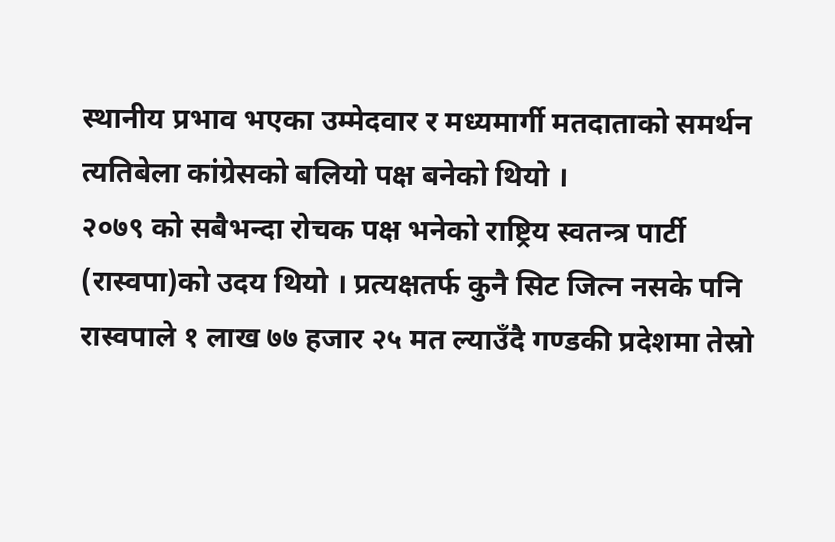स्थानीय प्रभाव भएका उम्मेदवार र मध्यमार्गी मतदाताको समर्थन त्यतिबेला कांग्रेसको बलियो पक्ष बनेको थियो ।
२०७९ को सबैभन्दा रोचक पक्ष भनेको राष्ट्रिय स्वतन्त्र पार्टी (रास्वपा)को उदय थियो । प्रत्यक्षतर्फ कुनै सिट जित्न नसके पनि रास्वपाले १ लाख ७७ हजार २५ मत ल्याउँदै गण्डकी प्रदेशमा तेस्रो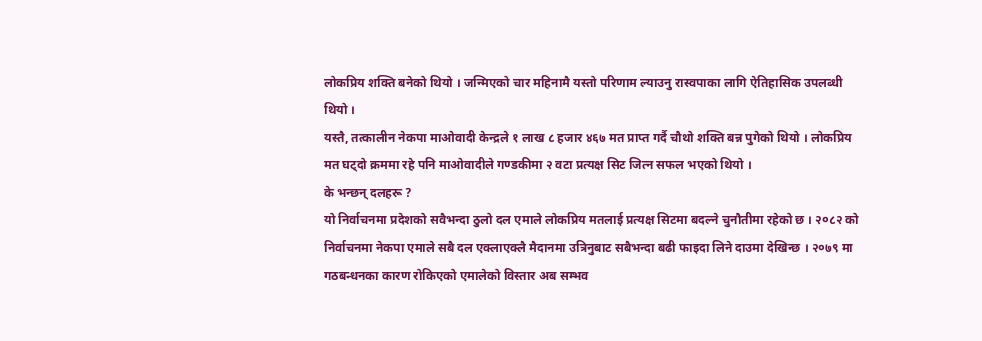लोकप्रिय शक्ति बनेको थियो । जन्मिएको चार महिनामै यस्तो परिणाम ल्याउनु रास्वपाका लागि ऐतिहासिक उपलब्धी थियो ।
यस्तै, तत्कालीन नेकपा माओवादी केन्द्रले १ लाख ८ हजार ४६७ मत प्राप्त गर्दै चौथो शक्ति बन्न पुगेको थियो । लोकप्रिय मत घट्दो क्रममा रहे पनि माओवादीले गण्डकीमा २ वटा प्रत्यक्ष सिट जित्न सफल भएको थियो ।
के भन्छन् दलहरू ?
यो निर्वाचनमा प्रदेशको सवैभन्दा ठुलो दल एमाले लोकप्रिय मतलाई प्रत्यक्ष सिटमा बदल्ने चुनौतीमा रहेको छ । २०८२ को निर्वाचनमा नेकपा एमाले सबै दल एक्लाएक्लै मैदानमा उत्रिनुबाट सबैभन्दा बढी फाइदा लिने दाउमा देखिन्छ । २०७९ मा गठबन्धनका कारण रोकिएको एमालेको विस्तार अब सम्भव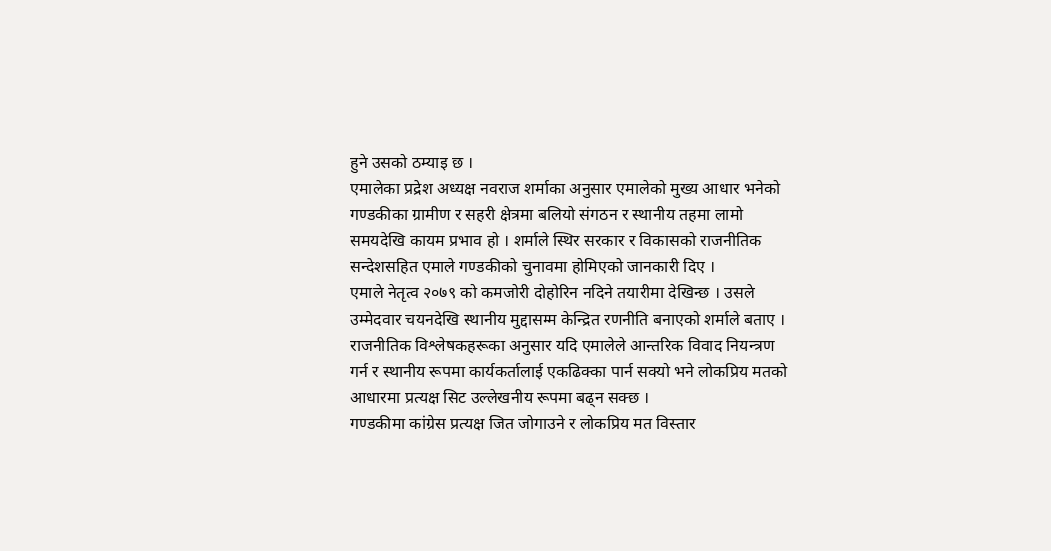हुने उसको ठम्याइ छ ।
एमालेका प्रद्रेश अध्यक्ष नवराज शर्माका अनुसार एमालेको मुख्य आधार भनेको गण्डकीका ग्रामीण र सहरी क्षेत्रमा बलियो संगठन र स्थानीय तहमा लामो समयदेखि कायम प्रभाव हो । शर्माले स्थिर सरकार र विकासको राजनीतिक सन्देशसहित एमाले गण्डकीको चुनावमा होमिएको जानकारी दिए ।
एमाले नेतृत्व २०७९ को कमजोरी दोहोरिन नदिने तयारीमा देखिन्छ । उसले उम्मेदवार चयनदेखि स्थानीय मुद्दासम्म केन्द्रित रणनीति बनाएको शर्माले बताए । राजनीतिक विश्लेषकहरूका अनुसार यदि एमालेले आन्तरिक विवाद नियन्त्रण गर्न र स्थानीय रूपमा कार्यकर्तालाई एकढिक्का पार्न सक्यो भने लोकप्रिय मतको आधारमा प्रत्यक्ष सिट उल्लेखनीय रूपमा बढ्न सक्छ ।
गण्डकीमा कांग्रेस प्रत्यक्ष जित जोगाउने र लोकप्रिय मत विस्तार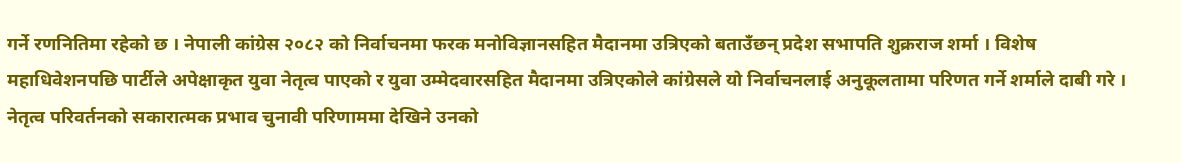गर्ने रणनितिमा रहेको छ । नेपाली कांग्रेस २०८२ को निर्वाचनमा फरक मनोविज्ञानसहित मैदानमा उत्रिएको बताउँछन् प्रदेश सभापति शुक्रराज शर्मा । विशेष महाधिवेशनपछि पार्टीले अपेक्षाकृत युवा नेतृत्व पाएको र युवा उम्मेदवारसहित मैदानमा उत्रिएकोले कांग्रेसले यो निर्वाचनलाई अनुकूलतामा परिणत गर्ने शर्माले दाबी गरे ।
नेतृत्व परिवर्तनको सकारात्मक प्रभाव चुनावी परिणाममा देखिने उनको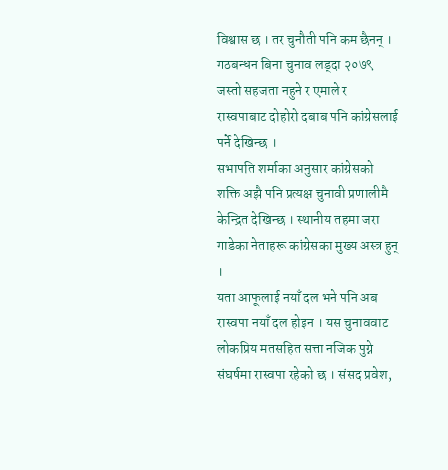विश्वास छ । तर चुनौती पनि कम छैनन् । गठबन्धन बिना चुनाव लड्दा २०७९ जस्तो सहजता नहुने र एमाले र रास्वपाबाट दोहोरो दबाब पनि कांग्रेसलाई पर्ने देखिन्छ ।
सभापति शर्माका अनुसार कांग्रेसको शक्ति अझै पनि प्रत्यक्ष चुनावी प्रणालीमै केन्द्रित देखिन्छ । स्थानीय तहमा जरा गाडेका नेताहरू कांग्रेसका मुख्य अस्त्र हुन् ।
यता आफूलाई नयाँ दल भने पनि अब रास्वपा नयाँ दल होइन । यस चुनाववाट लोकप्रिय मतसहित सत्ता नजिक पुग्ने संघर्षमा रास्वपा रहेको छ । संसद प्रवेश,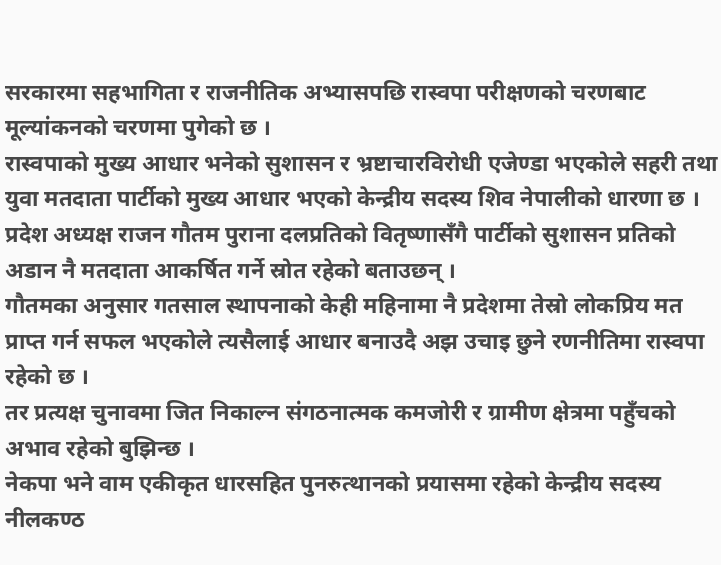सरकारमा सहभागिता र राजनीतिक अभ्यासपछि रास्वपा परीक्षणको चरणबाट मूल्यांकनको चरणमा पुगेको छ ।
रास्वपाको मुख्य आधार भनेको सुशासन र भ्रष्टाचारविरोधी एजेण्डा भएकोले सहरी तथा युवा मतदाता पार्टीको मुख्य आधार भएको केन्द्रीय सदस्य शिव नेपालीको धारणा छ । प्रदेश अध्यक्ष राजन गौतम पुराना दलप्रतिको वितृष्णासँगै पार्टीको सुशासन प्रतिको अडान नै मतदाता आकर्षित गर्ने स्रोत रहेको बताउछन् ।
गौतमका अनुसार गतसाल स्थापनाको केही महिनामा नै प्रदेशमा तेस्रो लोकप्रिय मत प्राप्त गर्न सफल भएकोले त्यसैलाई आधार बनाउदै अझ उचाइ छुने रणनीतिमा रास्वपा रहेको छ ।
तर प्रत्यक्ष चुनावमा जित निकाल्न संगठनात्मक कमजोरी र ग्रामीण क्षेत्रमा पहुँचको अभाव रहेको बुझिन्छ ।
नेकपा भने वाम एकीकृत धारसहित पुनरुत्थानको प्रयासमा रहेको केन्द्रीय सदस्य नीलकण्ठ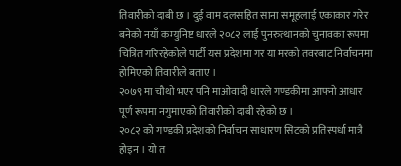तिवारीको दाबी छ । दुई वाम दलसहित साना समूहलाई एकाकार गरेर बनेको नयाँ कम्युनिष्ट धारले २०८२ लाई पुनरुत्थानको चुनावका रूपमा चित्रित गरिरहेकोले पार्टी यस प्रदेशमा गर या मरको तवरबाट निर्वाचनमा होमिएको तिवारीले बताए ।
२०७९ मा चौथो भएर पनि माओवादी धारले गण्डकीमा आफ्नो आधार पूर्ण रूपमा नगुमाएको तिवारीको दाबी रहेको छ ।
२०८२ को गण्डकी प्रदेशको निर्वाचन साधारण सिटको प्रतिस्पर्धा मात्रै होइन । यो त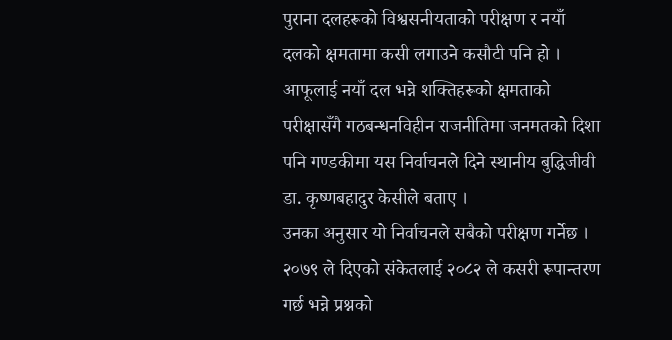पुराना दलहरूको विश्वसनीयताको परीक्षण र नयाँ दलको क्षमतामा कसी लगाउने कसौटी पनि हो । आफूलाई नयाँ दल भन्ने शक्तिहरूको क्षमताको परीक्षासँगै गठबन्धनविहीन राजनीतिमा जनमतको दिशा पनि गण्डकीमा यस निर्वाचनले दिने स्थानीय बुद्धिजीवी डा. कृष्णबहादुर केसीले बताए ।
उनका अनुसार यो निर्वाचनले सबैको परीक्षण गर्नेछ । २०७९ ले दिएको संकेतलाई २०८२ ले कसरी रूपान्तरण गर्छ भन्ने प्रश्नको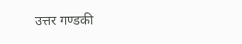उत्तर गण्डकी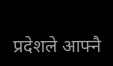प्रदेशले आफ्नै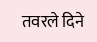तवरले दिने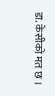डा. केसीको मत छ ।